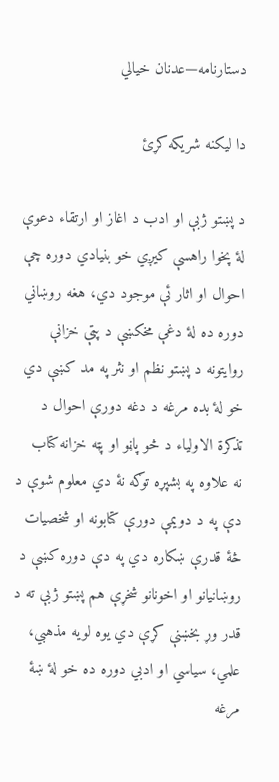دستارنامه—عدنان خيالي

دا ليکنه شريکه کړئ

د پښتو ژبې او ادب د اغاز او ارتقاء دعوې لۀ پخوا راهسې کیږي خو بنیادي دوره چې احوال او اثار ئې موجود دي، هغه روښاني دوره ده لۀ دغې مخکښې د پټې خزانې روایتونه د پښتو نظم او نثر په مد کښې دي خو لۀ بده مرغه د دغه دورې احوال د تذکرة الاولیاء د څو پاڼو او پټه خزانه کتاب نه علاوه په بشپړه توګه نۀ دي معلوم شوې د دې په د دویمې دورې کتابونه او شخصیات څۀ قدرې ښکاره دي په دې دوره کښې د روښانیانو او اخونانو شخړې هم پښتو ژبې ته د قدر وړ بخښنې کړې دي یوه لویه مذهبي، علمي، سیاسي او ادبي دوره ده خو لۀ ښۀ مرغه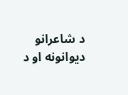د شاعرانو دیوانونه او د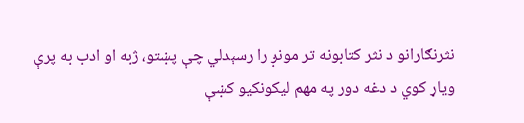نثرنګارانو د نثر کتابونه تر مونږ را رسېدلي چې پښتو، ژبه او ادب به پرې ویاړ کوي د دغه دور په مهم لیکونکیو کښې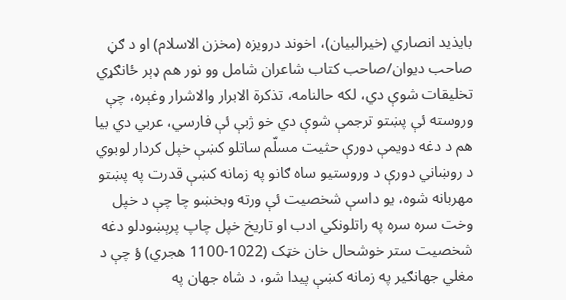بایذید انصاري (خیرالبیان)، اخوند درویزه (مخزن الاسلام) او د ګڼ صاحب دیوان/صاحب کتاب شاعران شامل وو نور هم ډېر ځانګړي تخلیقات شوې دي، لکه حالنامه، تذکرة الابرار والاشرار وغېره، چې وروسته ئې پښتو ترجمې شوې دي خو ژبې ئې فارسي، عربي دي بیا هم د دغه دویمې دورې حثیت مسلّم ساتلو کښې خپل کردار لوبوي د روښاني دورې د وروستیو ساه ګانو په زمانه کښې قدرت په پښتو مهربانه شوه، یو داسې شخصیت ئې ورته وبخښو چا چې د خپل وخت سره سره په راتلونکي ادب او تاریخ خپل چاپ پرېښودلو دغه شخصیت ستر خوشحال خان خټک (1022-1100 هجري) ؤ چې د مغلي جهانګیر په زمانه کښې پیدا شو، د شاه جهان په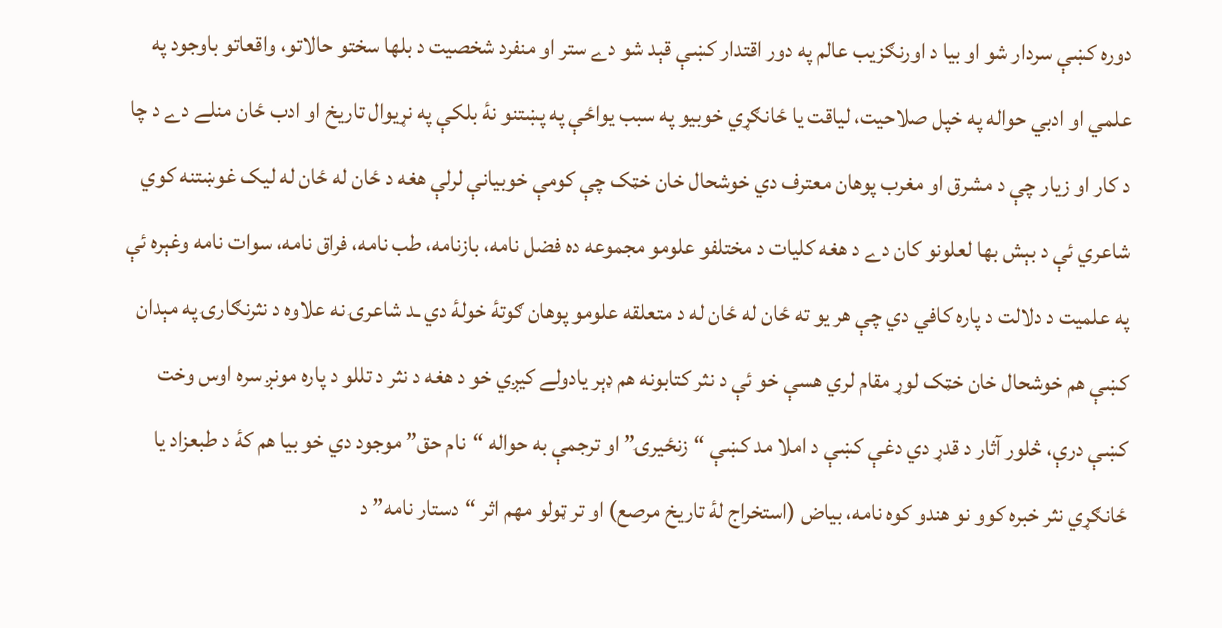دوره کښې سردار شو او بیا د اورنګزیب عالم په دور اقتدار کښې قېد شو دے ستر او منفرد شخصیت د بلها سختو حالاتو، واقعاتو باوجود په علمي او ادبي حواله په خپل صلاحیت، لیاقت یا ځانګړي خوبیو په سبب یواځې په پښتنو نۀ بلکې په نړیوال تاریخ او ادب ځان منلے دے د چا د کار او زیار چې د مشرق او مغرب پوهان معترف دي خوشحال خان خټک چې کومې خوبیانې لرلې هغه د ځان له ځان له لیک غوښتنه کوي شاعري ئې د بېش بها لعلونو کان دے د هغه کلیات د مختلفو علومو مجموعه ده فضل نامه، بازنامه، طب نامه، فراق نامه، سوات نامه وغېره ئې په علمیت د دلالت د پاره کافي دي چې هر یو ته ځان له ځان له د متعلقه علومو پوهان ګوتۀ خولۀ دي ـد شاعرۍ نه علاوه د نثرنګارۍ په مېدان کښې هم خوشحال خان خټک لوړ مقام لري هسې خو ئې د نثر کتابونه هم ډېر یادولے کیږي خو د هغه د نثر د تللو د پاره مونږ سره اوس وخت کښې درې، څلور آثار د قدړ دي دغې کښې د املا مد کښې “زنځیرۍ” او ترجمې به حواله “نام حق” موجود دي خو بیا هم کۀ د طبعزاد یا ځانګړي نثر خبره کوو نو هندو کوه نامه، بیاض (استخراج لۀ تاریخ مرصع) او تر ټولو مهم اثر “دستار نامه” د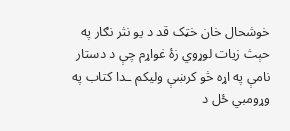خوشحال خان خټک قد د یو نثر نګار په حېث زیات لوړوي زۀ غواړم چې د دستار نامې په اړه څو کرښې ولیکم ـدا کتاب په وړومبي ځل د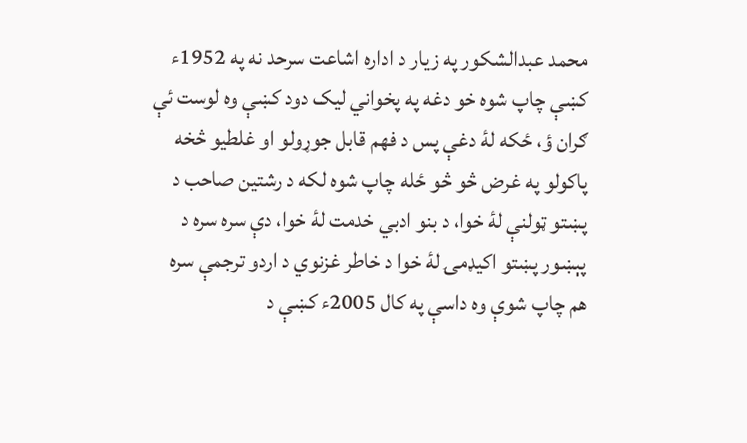محمد عبدالشکور په زیار د اداره اشاعت سرحد نه په 1952ء کښې چاپ شوه خو دغه په پخواني لیک دود کښې وه لوست ئې ګران ؤ، ځکه لۀ دغې پس د فهم قابل جوړولو او غلطیو څخه پاکولو په غرض څو څو ځله چاپ شوه لکه د رشتین صاحب د پښتو ټولنې لۀ خوا، د بنو ادبي خدمت لۀ خوا، دې سره سره د پېښور پښتو اکیډمۍ لۀ خوا د خاطر غزنوي د اردو ترجمې سره هم چاپ شوې وه داسې په کال 2005ء کښې د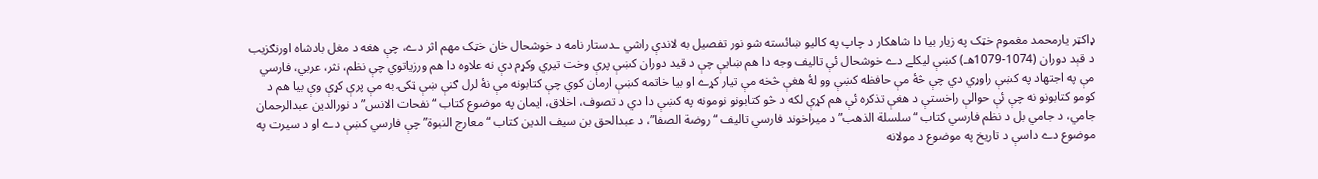ډاکټر یارمحمد مغموم خټک په زیار بیا دا شاهکار د چاپ په کالیو ښائسته شو نور تفصیل به لاندې راشي ـدستار نامه د خوشحال خان خټک مهم اثر دے، چې هغه د مغل بادشاه اورنګزیب د قېد دوران (1074-1079هـ) کښې لیکلے دے خوشحال ئې تالیف وجه دا هم ښایې چې د قید دوران کښې پرې وخت تیري وکړم دې نه علاوه دا هم ورزیاتوي چې نظم، نثر، عربي، فارسي مې په اجتهاد په کښې راوړي دي چې څۀ مې حافظه کښې وو لۀ هغې څخه مې تیار کړے او بیا خاتمه کښې ارمان کوي چې کتابونه مې نۀ لرل ګنې ښې ټکۍ به مې پرې کړې وې بیا هم د کومو کتابونو نه چې ئې حوالې راخستې د هغې تذکره ئې هم کړې لکه د څو کتابونو نومونه په کښې دا دي د تصوف، اخلاق، ایمان په موضوع کتاب “نفحات الانس” د نورالدین عبدالرحمان جامي، د جامي بل د نظم فارسي کتاب “سلسلة الذهب” د میراخوند فارسي تالیف “روضة الصفا”، د عبدالحق بن سیف الدین کتاب “معارج النبوة” چې فارسي کښې دے او د سیرت په موضوع دے داسې د تاریخ په موضوع د مولانه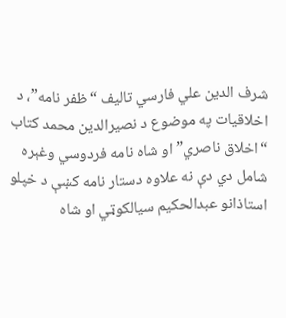شرف الدین علي فارسي تالیف “ظفر نامه”، د اخلاقیات په موضوع د نصیرالدین محمد کتاب “اخلاق ناصري” او شاه نامه فردوسي وغېره شامل دي دې نه علاوه دستار نامه کښې د خپلو استاذانو عبدالحکیم سیالکوټي او شاه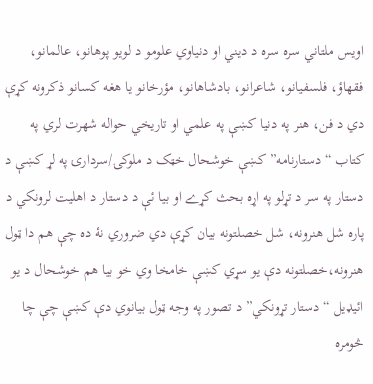اویس ملتاني سره سره د دیني او دنیاوي علومو د لویو پوهانو، عالمانو، فقهاؤ، فلسفیانو، شاعرانو، بادشاهانو، مؤرخانو یا هغه کسانو ذکرونه کړې دي د فن، هنر په دنیا کښې په علمي او تاریخي حواله شهرت لري په کتاب “دستارنامه” کښې خوشحال خټک د ملوکۍ/سردارۍ په لړ کښې د دستار په سر د تړلو په اړه بحث کړے او بیا ئې د دستار د اهلیت لرونکي د پاره شل هنرونه، شل خصلتونه بیان کړې دي ضروري نۀ ده چې هم دا ټول هنرونه،خصلتونه دې یو سړي کښې خامخا وي خو بیا هم خوشحال د یو ائیډیل “دستار تړونکي” د تصور په وجه ټول بیانوي دې کښې چې چا څومره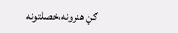ګڼ هنرونه،خصلتونه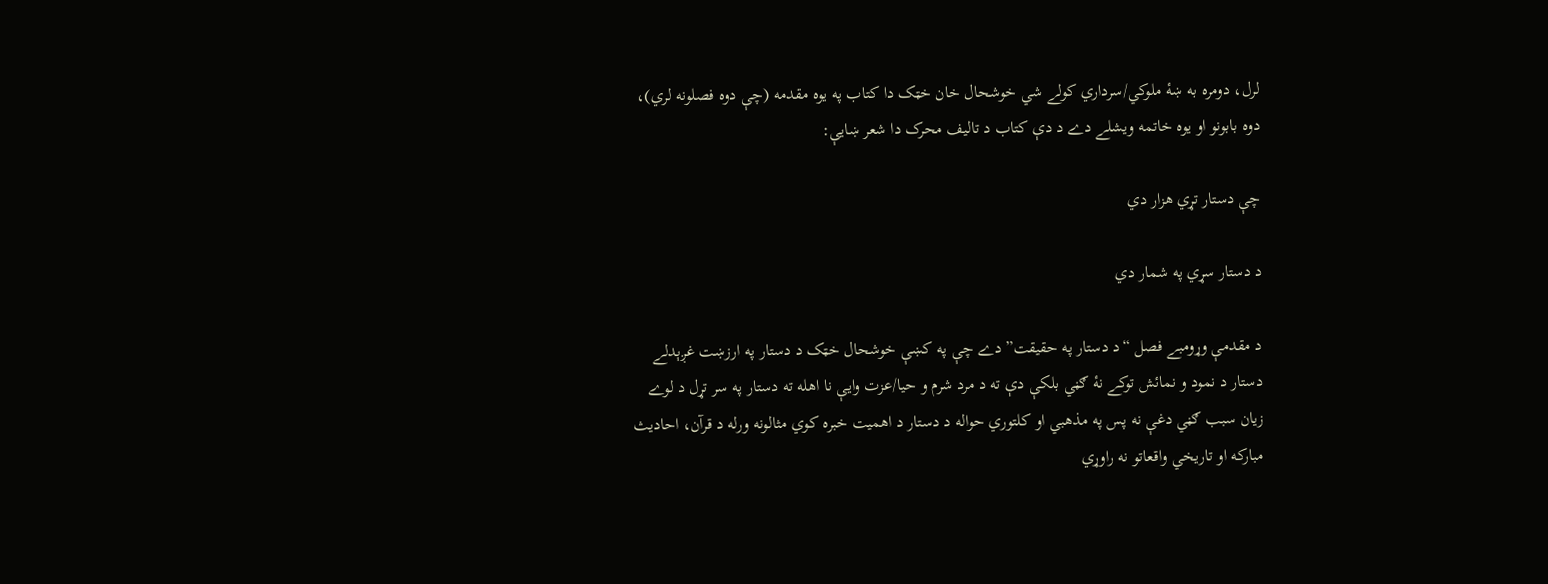لرل، دومره به ښۀ ملوکي/سرداري کولے شي خوشحال خان خټک دا کتاب په یوه مقدمه (چې دوه فصلونه لري)، دوه بابونو او یوه خاتمه ویشلے دے د دې کتاب د تالیف محرک دا شعر ښایې:

چې دستار تړي هزار دي

د دستار سړي په شمار دي

د مقدمې وړومبے فصل “د دستار په حقیقت” دے چې په کښې خوشحال خټک د دستار په ارزښت غږېدلے دستار د نمود و نمائش توکے نۀ ګڼي بلکې دې ته د مرد شرم و حیا/عزت وایې نا اهله ته دستار په سر تړل د لوے زیان سبب ګڼي دغې نه پس په مذهبي او کلتوري حواله د دستار د اهمیت خبره کوي مثالونه ورله د قرآن، احادیث مبارکه او تاریخي واقعاتو نه راوړي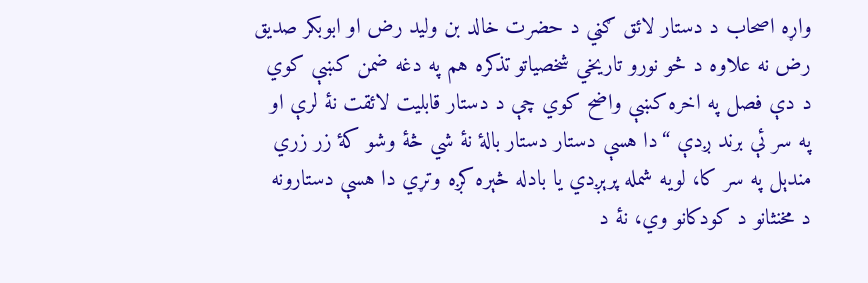واړه اصحاب د دستار لائق ګڼي د حضرت خالد بن ولید رض او ابوبکر صدیق رض نه علاوه د څو نورو تاریخي شخصیاتو تذکره هم په دغه ضمن کښې کوي د دې فصل په اخره کښې واضح کوي چې د دستار قابلیت لائقت نۀ لرې او په سر ئې برند ږدې “دا هسې دستار دستار بالۀ نۀ شي څۀ وشو کۀ زر زري مندېل په سر کا، لویه شمله پرېږدي یا بادله څېره کږه وتړي دا هسې دستارونه د مخنثانو د کودکانو وي، نۀ د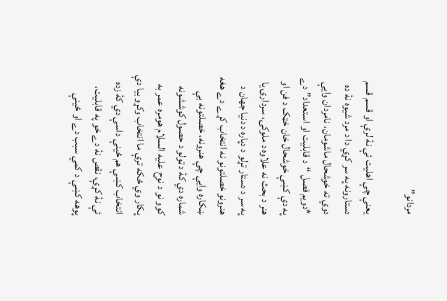مردانو”

یعنې چې اهلیت ئې نۀ لرې او قسم قسم دستارونه په سر کړي دا د مرد شیوه نۀ ده دوي ته خوشحال ماشومان، نامردان وایې *دویم فصل “د قابلیت او استعداد” دے په دې کښې خوشحال خان خټک د فن او هنر د بحث نه علاوه د ملوکۍ، سردارۍ یا په سر د دستار تړلو د دپاره د دنیا جهان د هنرونو خصلتونو نه انتخاب کړے دے هغه ښکاره وایې چې هنرونه، خصلتونه بې شماره دي کۀ د ټولو د حصول کوششونه کوو نو د نوح علیه السلام هومره عمر به پکار وي ځکه ترې ما انتخاب وکړو بیا دې انتخاب کښې هم ځینې داسې دي کۀ زده ئې نۀ کړې، نقص نۀ دے خو په قابلیت، پوهه کښې د کمي سبب دے او ځینې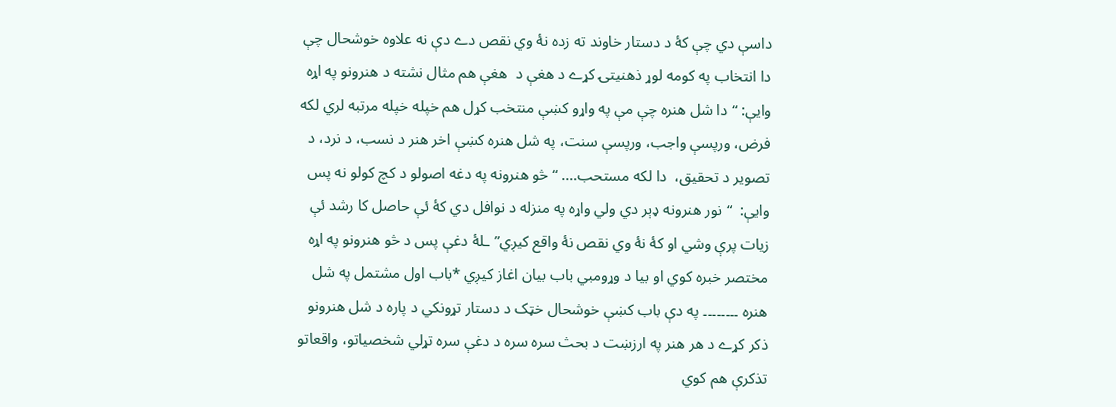داسې دي چې کۀ د دستار خاوند ته زده نۀ وي نقص دے دې نه علاوه خوشحال چې دا انتخاب په کومه لوړ ذهنیتۍ کړے د هغې د  هغې هم مثال نشته د هنرونو په اړه وایې: “دا شل هنره چې مې په واړو کښې منتخب کړل هم خپله خپله مرتبه لري لکه فرض، ورپسې واجب، ورپسې سنت، په شل هنره کښې اخر هنر د نسب، د نرد، د تصویر د تحقیق،  دا لکه مستحب…. “څو هنرونه په دغه اصولو د کچ کولو نه پس وایې:  “نور هنرونه ډېر دي ولي واړه په منزله د نوافل دي کۀ ئې حاصل کا رشد ئې زیات پرې وشي او کۀ نۀ وي نقص نۀ واقع کیږي”ـلۀ دغې پس د څو هنرونو په اړه مختصر خبره کوي او بیا د وړومبي باب بیان اغاز کیږي *باب اول مشتمل په شل هنره ۔۔۔۔۔۔۔۔ په دې باب کښې خوشحال خټک د دستار تړونکي د پاره د شل هنرونو ذکر کړے د هر هنر په ارزښت د بحث سره سره د دغې سره تړلي شخصیاتو، واقعاتو تذکرې هم کوي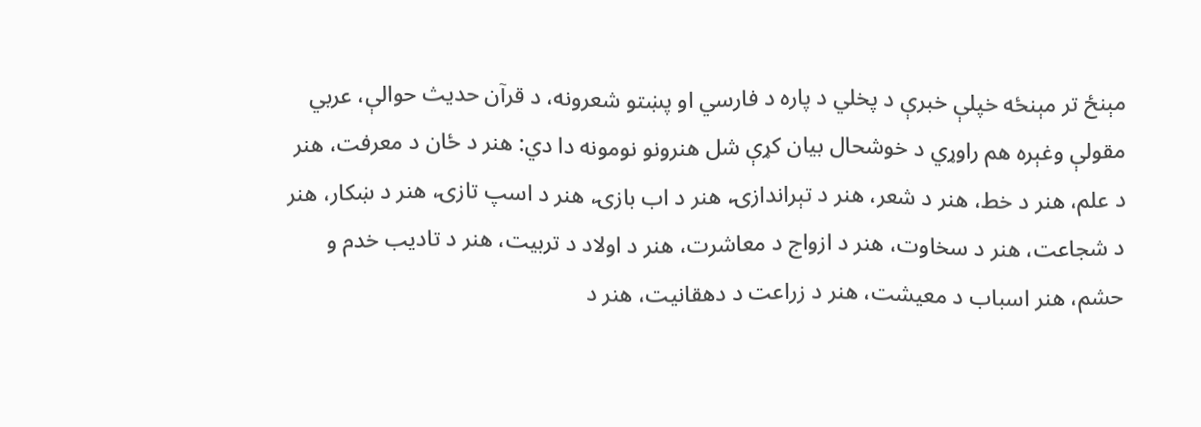مېنځ تر مېنځه خپلې خبرې د پخلي د پاره د فارسي او پښتو شعرونه، د قرآن حدیث حوالې، عربي مقولې وغېره هم راوړي د خوشحال بیان کړې شل هنرونو نومونه دا دي: هنر د ځان د معرفت، هنر د علم، هنر د خط، هنر د شعر، هنر د تېراندازۍ، هنر د اب بازۍ، هنر د اسپ تازۍ، هنر د ښکار، هنر د شجاعت، هنر د سخاوت، هنر د ازواج د معاشرت، هنر د اولاد د تربیت، هنر د تادیب خدم و حشم، هنر اسباب د معیشت، هنر د زراعت د دهقانیت، هنر د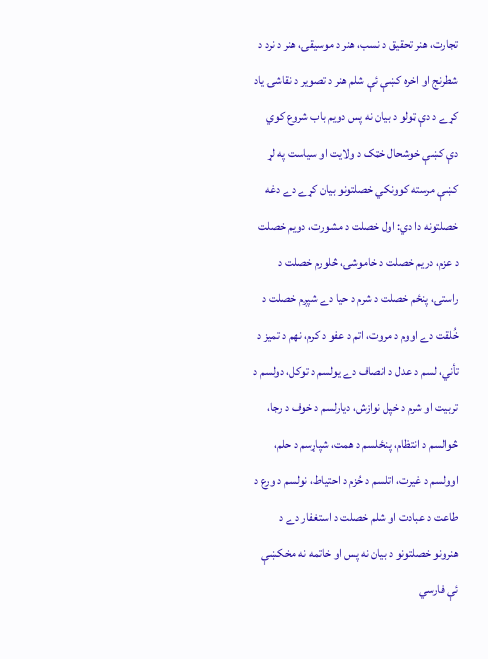تجارت، هنر تحقیق د نسب، هنر د موسیقۍ، هنر د نرد د شطرنج او اخره کښې ئې شلم هنر د تصویر د نقاشۍ یاد کړے د دې ټولو د بیان نه پس دویم باب شروع کوي دې کښې خوشحال خټک د ولایت او سیاست په لړ کښې مرسته کوونکي خصلتونو بیان کړے دے دغه خصلتونه دا دي: اول خصلت د مشورت، دویم خصلت د عزم، دریم خصلت د خاموشۍ، څلورم خصلت د راستۍ، پنځم خصلت د شرم د حیا دے شپږم خصلت د خُلقت دے اووم د مروت، اتم د عفو د کرم، نهم د تمیز د تأني، لسم د عدل د انصاف دے یولسم د توکل، دولسم د تربیت او شرم د خپل نوازش، دیارلسم د خوف د رجا، څوالسم د انتظام، پنځلسم د همت، شپاړسم د حلم، اوولسم د غیرت، اتلسم د حُزم د احتیاط، نولسم د ورع د طاعت د عبادت او شلم خصلت د استغفار دے د هنرونو خصلتونو د بیان نه پس او خاتمه نه مخکښې ئې فارسي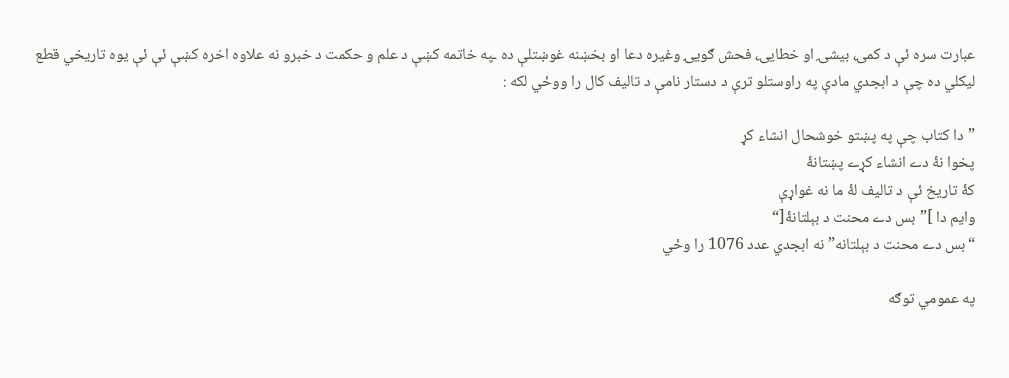عبارت سره ئې د کمۍ، بیشۍ او خطایۍ، فحش ګویۍ وغیره دعا او بخښنه غوښتلې ده ـپه خاتمه کښې د علم و حکمت د خبرو نه علاوه اخره کښې ئې ئې یوه تاریخي قطع لیکلي ده چې د ابجدي مادې په راوستلو ترې د دستار نامې د تالیف کال را ووځي لکه :

”دا کتاب چې په پښتو خوشحال انشاء کړ
پخوا نۀ دے انشاء کړے پښتانۀ
کۀ تاریخ ئې د تالیف لۀ ما نه غواړې
وایم دا ]”بس دے محنت د بېلتانۀ[“
“بس دے محنت د بېلتانه” نه ابجدي عدد 1076 را وځي

په عمومي توګه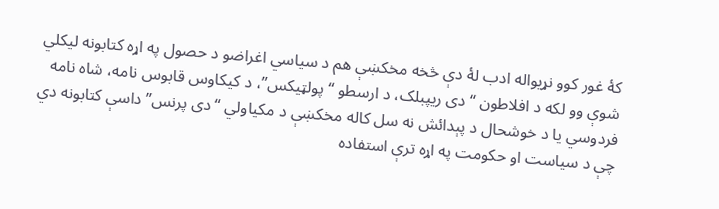کۀ غور کوو نړیواله ادب لۀ دې څخه مخکښې هم د سیاسي اغراضو د حصول په اړه کتابونه لیکلي شوې وو لکه د افلاطون “دی ریپبلک، د ارسطو “پولټیکس”، د کیکاوس قابوس نامه، شاه نامه فردوسي یا د خوشحال د پېدائش نه سل کاله مخکښې د مکیاولي “دی پرنس” داسې کتابونه دي چې د سیاست او حکومت په اړه ترې استفاده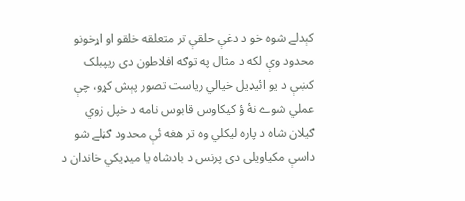کېدلے شوه خو د دغې حلقې تر متعلقه خلقو او اړخونو محدود وې لکه د مثال په توګه افلاطون دی ریپبلک کښې د یو ائیډیل خیالي ریاست تصور پېش کړو، چې عملي شوے نۀ ؤ کیکاوس قابوس نامه د خپل زوي ګیلان شاه د پاره لیکلي وه تر هغه ئې محدود ګڼلے شو داسې مکیاویلی دی پرنس د بادشاه یا میډیکي خاندان د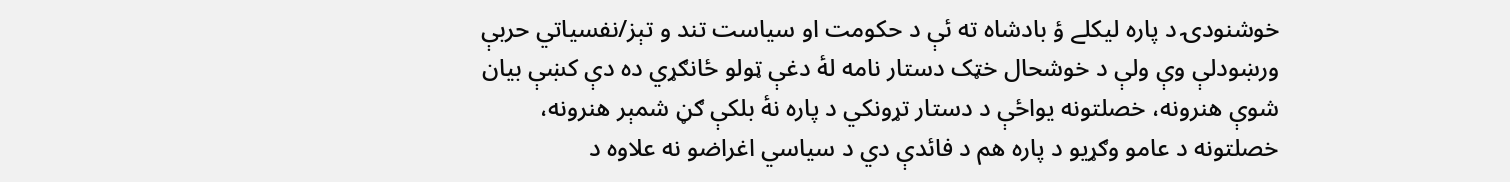خوشنودۍ د پاره لیکلے ؤ بادشاه ته ئې د حکومت او سیاست تند و تېز/نفسیاتي حربې ورښودلې وې ولې د خوشحال خټک دستار نامه لۀ دغې ټولو ځانګړي ده دې کښې بیان شوې هنرونه، خصلتونه یواځې د دستار تړونکي د پاره نۀ بلکې ګڼ شمېر هنرونه، خصلتونه د عامو وګړیو د پاره هم د فائدې دي د سیاسي اغراضو نه علاوه د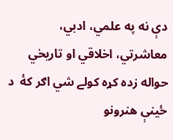دې نه په علمي، ادبي، معاشرتي، اخلاقي او تاریخي حواله زده کړه کولے شي اګر کۀ  د ځینې هنرونو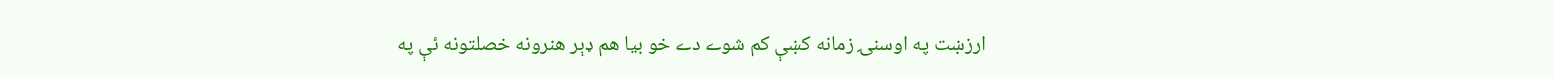ارزښت په اوسنۍ زمانه کښې کم شوے دے خو بیا هم ډېر هنرونه خصلتونه ئې په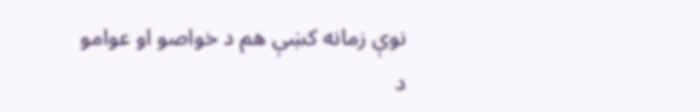نوې زمانه کښې هم د خواصو او عوامو د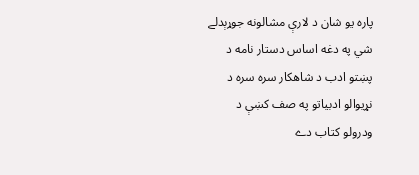پاره یو شان د لارې مشالونه جوړېدلے شي په دغه اساس دستار نامه د پښتو ادب د شاهکار سره سره د نړیوالو ادبیاتو په صف کښې د ودرولو کتاب دے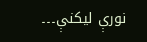نورې ليکنې۔۔۔